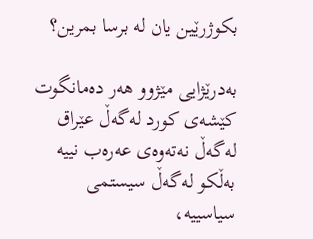بكوژرێین یان له‌ برسا بمرین؟

به‌درێژایی مێژوو هه‌ر ده‌مانگوت كێشه‌ی كورد له‌گه‌ڵ عێراق له‌گه‌ڵ نه‌ته‌وه‌ی عه‌ره‌ب نییه‌ به‌ڵكو له‌گه‌ڵ سیستمی سیاسییه‌،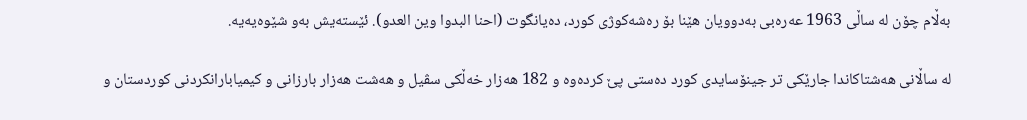به‌ڵام چۆن له‌ ساڵی 1963 عه‌ره‌بی به‌دوویان هێنا بۆ ره‌شه‌كوژی كورد، ده‌یانگوت (احنا البدوا وین العدو). ئێسته‌یش به‌و شێوه‌یه‌یه‌.

له‌ ساڵانی هه‌شتاكاندا جارێكی تر جینۆسایدی كورد ده‌ستی پێ كرده‌وه‌ و 182 هه‌زار خه‌ڵكی سڤیل و هه‌شت هه‌زار بارزانی و كیمیابارانكردنی كوردستان و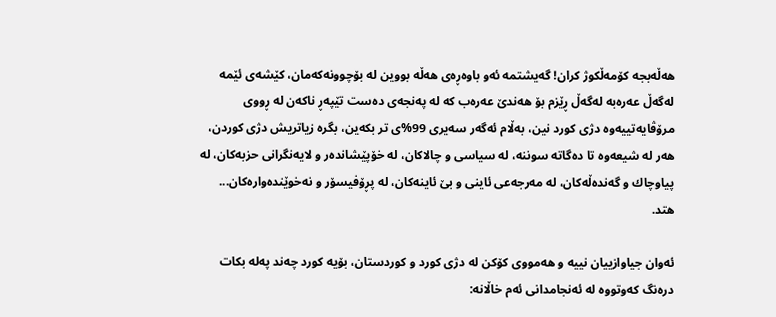هه‌ڵه‌بجه‌ كۆمه‌ڵكوژ كران! گه‌یشتمه‌ ئه‌و باوه‌ڕه‌ی هه‌ڵه‌ بووین له‌ بۆچوونه‌كه‌مان، كێشه‌ی ئێمه‌ له‌گه‌ڵ عه‌ره‌به‌ له‌گه‌ڵ ڕێزم بۆ هه‌ندێ عه‌ره‌ب كه‌ له‌ په‌نجه‌ی ده‌ست تێپه‌ڕ ناكه‌ن له‌ ڕووی مرۆڤایه‌تییه‌وه‌ دژی كورد نین، به‌ڵام ئه‌گه‌ر سه‌یری 99%ی تر بكه‌ین، بگره‌ زیاتریش دژی كوردن، هه‌ر له‌ شیعه‌وه‌ تا ده‌گاته‌ سوننه‌، له‌ سیاسی و چالاكان، له‌ خۆپێشانده‌ر و لایه‌نگرانی حزبه‌كان، له‌ پیاوچاك و گه‌نده‌ڵه‌كان، له‌ مه‌رجه‌عی ئاینی و بێ ئاینه‌كان، له‌ پڕۆفیسۆر و نه‌خوێنده‌واره‌كان... هتد.

ئه‌وان جیاوازییان نییه‌ و هه‌مووی كۆكن له‌ دژی كورد و كوردستان، بۆیه‌ كورد چه‌ند په‌له‌ بكات دره‌نگ كه‌وتووه‌ له‌ ئه‌نجامدانی ئه‌م خاڵانه‌: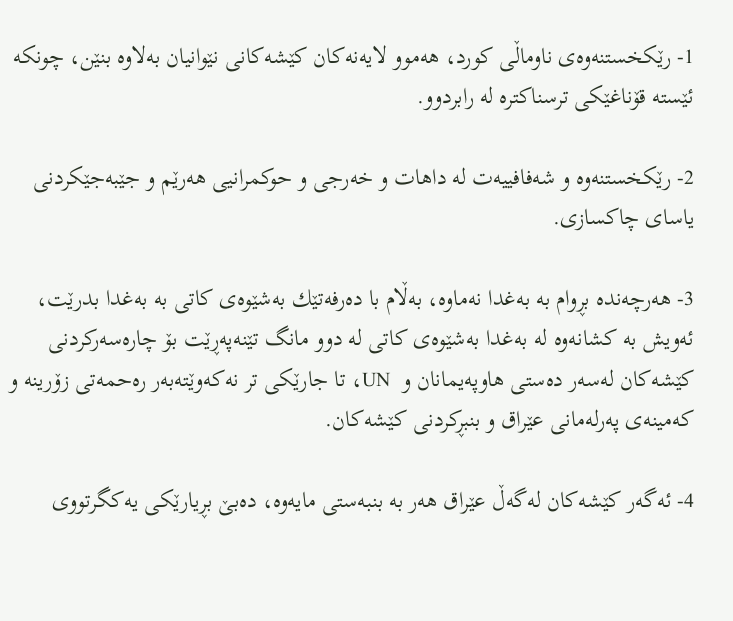1- رێكخستنه‌وه‌ی ناوماڵی كورد، هه‌موو لایه‌نه‌كان كێشه‌كانی نێوانیان به‌لاوه‌ بنێن، چونكه‌ ئێسته‌ قۆناغێكی ترسناكتره‌ له‌ رابردوو.

2- رێكخستنه‌وه‌ و شه‌فافییه‌ت له‌ داهات و خه‌رجی و حوكمرانیی هه‌رێم و جێبه‌جێكردنی یاسای چاكسازی.

3- هه‌رچه‌نده‌ بڕوام به‌ به‌غدا نه‌ماوه‌، به‌ڵام با ده‌رفه‌تێك به‌شێوه‌ی كاتی به‌ به‌غدا بدرێت، ئه‌ویش به‌ كشانه‌وه‌ له‌ به‌غدا به‌شێوه‌ی كاتی له‌ دوو مانگ تێنه‌په‌ڕێت بۆ چاره‌سه‌ركردنی كێشه‌كان له‌سه‌ر ده‌ستی هاوپه‌یمانان و  UN، تا جارێكی تر نه‌كه‌وێته‌به‌ر ره‌حمه‌تی زۆرینه‌ و كه‌مینه‌ی په‌رله‌مانی عێراق و بنبڕكردنی كێشه‌كان.

4- ئه‌گه‌ر كێشه‌كان له‌گه‌ڵ عێراق هه‌ر به‌ بنبه‌ستی مایه‌وه‌، ده‌بێ بڕیارێكی یه‌كگرتووی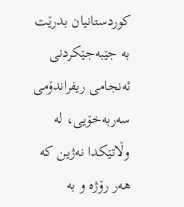كوردستانیان بدرێت به‌ جێبه‌جێكردنی ئه‌نجامی ریفراندۆمی سه‌ربه‌خۆیی، له‌ وڵاتێكدا نه‌ژین كه‌ هه‌ر رۆژه‌ و به‌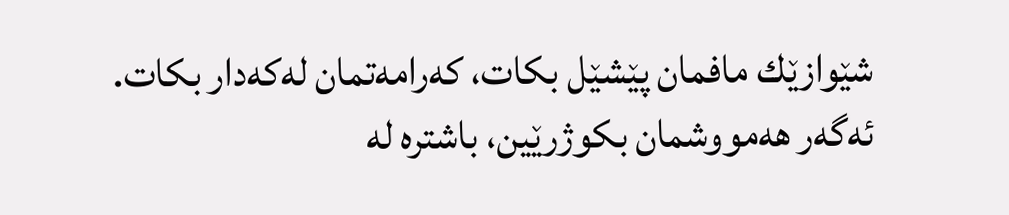شێوازێك مافمان پێشێل بكات، كه‌رامه‌تمان له‌كه‌دار بكات. ئه‌گه‌ر هه‌مووشمان بكوژرێین، باشتره‌ له‌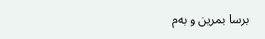برسا بمرین و به‌م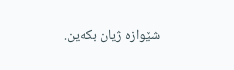شێوازه‌ ژیان بكه‌ین.